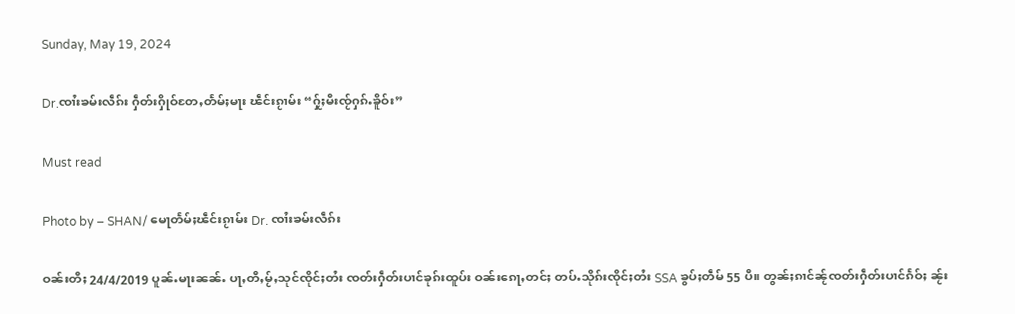Sunday, May 19, 2024

Dr.ၸၢႆးၶမ်းလဵၵ်း ႁဵတ်းႁိုဝ်တႄႇတႅမ်ႈမႃး ၽဵင်းၵႂၢမ်း “ႁႂ်ႈမီးၸႂ်ႁၵ်ႉၶိူဝ်း”

Must read

Photo by – SHAN/ မေႃတႅမ်ႈၽဵင်းၵႂၢမ်း Dr. ၸၢႆးၶမ်းလဵၵ်း

ဝၼ်းတီႈ 24/4/2019 ပူၼ်ႉမႃးၼၼ်ႉ ပႃႇတီႇမႂ်ႇသုင်ၸိုင်ႈတႆး ၸတ်းႁဵတ်းပၢင်ၶုၵ်းထူပ်း ဝၼ်းၵေႃႇတင်ႈ တပ်ႉသိုၵ်းၸိုင်ႈတႆး SSA ၶွပ်ႈတဵမ် 55 ပီ။ တွၼ်ႈၵၢင်ၼႂ်ၸတ်းႁဵတ်းပၢင်ၵႅဝ်ႈ ၼႂ်း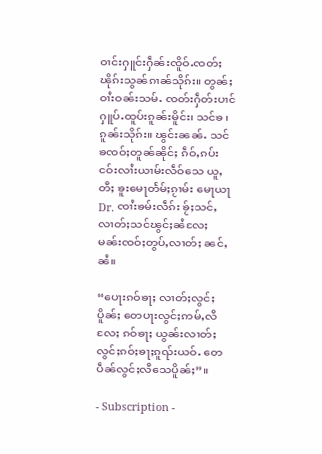ဝၢင်းႁူင်းႁဵၼ်းၸိူဝ်ႉၸတ်ႈ ၽိုၵ်းသွၼ်ၵၢၼ်သိုၵ်း။ တွၼ်ႈဝၢႆးဝၼ်းသမ်ႉ ၸတ်းႁဵတ်းပၢင်ႁူပ်ႉထူပ်းၵူၼ်းမိူင်း၊ သင်ၶ ၊ ၵူၼ်းသိုၵ်း။ ၽွင်းၼၼ်ႉ သင်ၶၸဝ်ႈတူၼ်ၼိုင်ႈ ၵဵဝ်ႇၵပ်းငဝ်းလၢႆးယၢမ်းလဵဝ်သေ ယူႇတီႈ ၶူးမေႃတႅမ်ႈၵႂၢမ်း မေႃယႃ Dr. ၸၢႆးၶမ်းလဵၵ်း ၶႂ်ႈသင်ႇလၢတ်ႈသင်ၽွင်ႈၼႆလႄႈ မၼ်းၸဝ်ႈတွပ်ႇလၢတ်ႈ ၼင်ႇၼႆ။

“ပေႃးၵဝ်ၶႃႈ လၢတ်ႈလွင်ႈပိူၼ်ႈ တေပႃးလွင်ႈဢမ်ႇလီ လႄႈ ၵဝ်ၶႃႈ ယွၼ်းလၢတ်ႈလွင်ႈၵဝ်ႈၶႃႈၵူၺ်းယဝ်ႉ တေပဵၼ်လွင်ႈလီသေပိူၼ်ႈ”။

- Subscription -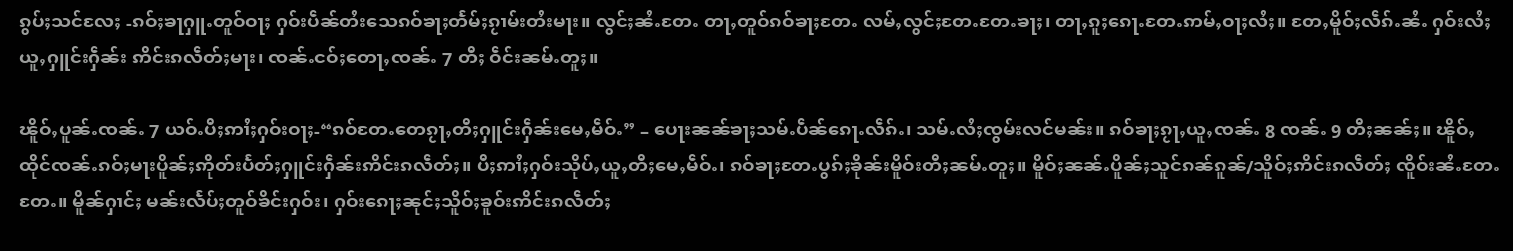ၵွပ်ႈသင်လႄႈ -ၵဝ်ႈၶႃႁူႉတူဝ်ဝႃႈ ႁဝ်းပဵၼ်တႆးသေၵဝ်ၶႃႈတႅမ်ႈၵႂၢမ်းတႆးမႃး။ လွင်ႈၼႆႉတႄႉ တႃႇတူဝ်ၵဝ်ၶႃႈတႄႉ လမ်ႇလွင်ႈတႄႉတႄႉၶႃႈ၊ တႃႇၵူႈၵေႃႉတႄႉဢမ်ႇဝႃႈလႆႈ။ တႄႇမိူဝ်ႈလဵၵ်ႉၼႆႉ ႁဝ်းလႆႈယူႇႁူင်းႁဵၼ်း ဢိင်းၵလဵတ်ႈမႃး၊ ၸၼ်ႉငဝ်ႈတေႃႇၸၼ်ႉ 7 တီႈ ဝဵင်းၼမ်ႉတူႈ။

ၽိူဝ်ႇပူၼ်ႉၸၼ်ႉ 7 ယဝ်ႉပီႈဢၢႆႈႁဝ်းဝႃႈ-“ၵဝ်တႄႉတေၵႂႃႇတီႈႁူင်းႁဵၼ်းမေႇမဵဝ်ႉ” – ပေႃးၼၼ်ၶႃႈသမ်ႉပဵၼ်ၵေႃႉလဵၵ်ႉ၊ သမ်ႉလႆႈၸွမ်းလင်မၼ်း။ ၵဝ်ၶႃႈၵႂႃႇယူႇၸၼ်ႉ 8 ၸၼ်ႉ 9 တီႈၼၼ်ႈ။ ၽိူဝ်ႇထိုင်ၸၼ်ႉၵဝ်ႈမႃးပိူၼ်ႈဢိုတ်းပႅတ်ႈႁူင်းႁဵၼ်းဢိင်းၵလဵတ်ႈ။ ပီႈဢၢႆႈႁဝ်းသိုပ်ႇယူႇတီႈမေႇမဵဝ်ႉ၊ ၵဝ်ၶႃႈတႄႉပွၵ်ႈၶိုၼ်းမိူဝ်းတီႈၼမ်ႉတူႈ။ မိူဝ်ႈၼၼ်ႉပိူၼ်ႈသူင်ၵၼ်ၵူၼ်/သိူဝ်ႈဢိင်းၵလဵတ်ႈ ၸိူဝ်းၼႆႉတႄႉတႄႉ။ မိူၼ်ႁၢင်ႈ မၼ်းလႅပ်ႈတူဝ်ၶိင်းႁဝ်း၊ ႁဝ်းၵေႃႈၼုင်ႈသိူဝ်ႈၶူဝ်းဢိင်းၵလဵတ်ႈ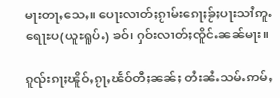မႃးတႃႇသေႇ။ ပေႃးလၢတ်ႈၵႂၢမ်းၵေႃႈၶႂ်ႈပႃးသၢႆဢူႉရေႃႊပ(ယူႊရူပ်ႉ) ၶဝ်၊ ႁဝ်းလၢတ်ႈၸိူင်ႉၼၼ်မႃး။

ၵူၺ်းၵႃႈၽိူဝ်ႇၵႂႃႇၽႅဝ်တီႈၼၼ်ႈ တႆးၼႆႉသမ်ႉဢမ်ႇ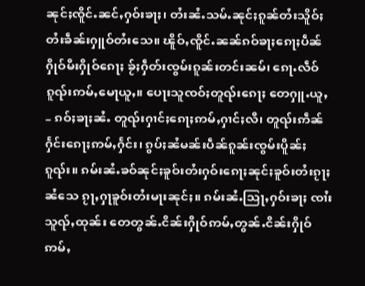ၼုင်ႈၸိူင်ႉၼင်ႇႁဝ်းၶႃႈ၊ တႆးၼႆႉသမ်ႉၼုင်ႈၵူၼ်တႆးသိူဝ်ႈတႆးၶဵၼ်းႁူဝ်တႆးသေ။ ၽိူဝ်ႇၸိူင်ႉၼၼ်ၵဝ်ၶႃႈၵေႃႈပဵၼ်ႁိုဝ်မီးႁိုဝ်ၵေႃႈ ၶႂ်ႈႁဵတ်းၸွမ်းၵူၼ်းတင်းၼမ်၊ ၵေႃႉလဵဝ်ၵူၺ်းဢမ်ႇမေႃယူႇ။ ပေႃးသူၸဝ်ႈတူၺ်းၵေႃႈ တေႁူႉယူႇ – ၵဝ်ႈၶႃႈၼႆႉ တူၺ်းႁၢင်ႈၵေႃႈဢမ်ႇႁၢင်ႈလီ၊ တူၺ်းဢဵၼ်ႁႅင်းၵေႃႈဢမ်ႇႁႅင်း၊ ၵွပ်ႈၼႆမၼ်းပဵၼ်ၵူၼ်းၸွမ်းပိူၼ်ႈၵူၺ်း။ ၵမ်းၼႆႉၶဝ်ၼုင်ႈၶူဝ်းတႆးႁဝ်းၵေႃႈၼုင်ႈၶူဝ်းတႆးၵႂႃႈ ၼႆသေ ၵႂႃႇႁႃၶူဝ်းတႆးမႃးၼုင်ႈ။ ၵမ်းၼႆႉသြႃႇႁဝ်းၶႃႈ ၸၢႆးသူၺ်ႇထုၼ်း တေတွၼ်ႉငိၼ်းႁိုဝ်ဢမ်ႇတွၼ်ႉငိၼ်းႁိုဝ်ဢမ်ႇ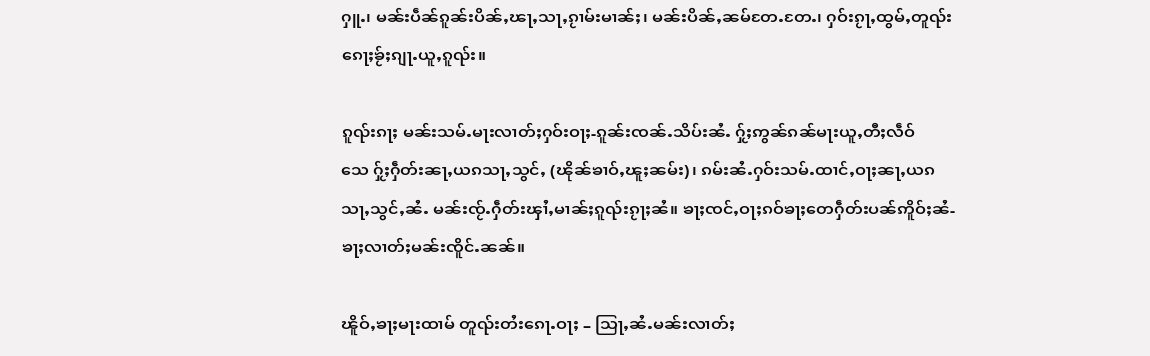ႁူႉ၊ မၼ်းပဵၼ်ၵူၼ်းပိၼ်ႇၽႃႇသႃႇၵႂၢမ်းမၢၼ်ႈ၊ မၼ်းပိၼ်ႇၼမ်တႄႉတႄႉ၊ ႁဝ်းၵႂႃႇထွမ်ႇတူၺ်းၵေႃႈၶႂ်ႈၵျႃႉယူႇၵူၺ်း။

ၵူၺ်းၵႃႈ မၼ်းသမ်ႉမႃးလၢတ်ႈႁဝ်းဝႃႈ-ၵူၼ်းၸၼ်ႉသိပ်းၼႆႉ ႁႂ်ႈဢွၼ်ၵၼ်မႃးယူႇတီႈလဵဝ်သေ ႁႂ်ႈႁဵတ်းၼႃႇယၵသႃႇသွင်ႇ (ၽိုၼ်ၶၢဝ်ႇၽူႈၼမ်း)၊ ၵမ်းၼႆႉႁဝ်းသမ်ႉထၢင်ႇဝႃႈၼႃႇယၵသႃႇသွင်ႇၼႆႉ မၼ်းၸႂ်ႉႁဵတ်းၾၢႆႇမၢၼ်ႈၵူၺ်းၵႂႃႈၼႆ။ ၶႃႈၸင်ႇဝႃႈၵဝ်ၶႃႈတေႁဵတ်းပၼ်ဢိူဝ်ႈၼႆ- ၶႃႈလၢတ်ႈမၼ်းၸိူင်ႉၼၼ်။

ၽိူဝ်ႇၶႃႈမႃးထၢမ် တူၺ်းတႆးၵေႃႉဝႃႈ – သြႃႇၼႆႉမၼ်းလၢတ်ႈ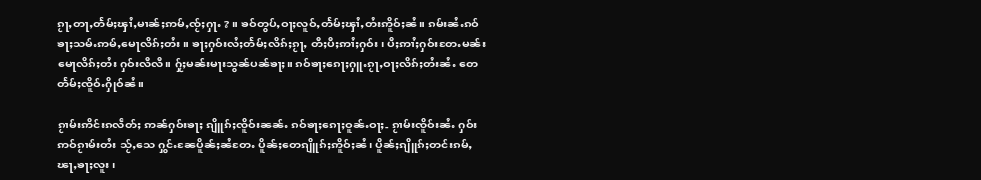ၵႂႃႇတႃႇတႅမ်ႈၾၢႆႇမၢၼ်ႈဢမ်ႇၸႂ်ႈႁႃႉ ? ။ ၶဝ်တွပ်ႇဝႃႈလူဝ်ႇတႅမ်ႈၾၢႆႇတႆးဢိူဝ်ႈၼႆ။ ၵမ်းၼႆႉၵဝ်ၶႃႈသမ်ႉဢမ်ႇမေႃလိၵ်ႈတႆး။ ၶႃႈႁဝ်းလႆႈတႅမ်ႈလိၵ်ႈၵႂႃႇ တီႈပီႈဢၢႆႈႁဝ်း၊ ပီႈဢၢႆႈႁဝ်းတႄႉမၼ်းမေႃလိၵ်ႈတႆး ႁဝ်းလီလီ။ ႁႂ်ႈမၼ်းမႃးသွၼ်ပၼ်ၶႃႈ။ ၵဝ်ၶႃႈၵေႃႈႁူႉၵႂႃႇဝႃႈလိၵ်ႈတႆးၼႆႉ တေတႅမ်ႈၸိူဝ်ႉႁိုဝ်ၼႆ။

ၵႂၢမ်းဢိင်းၵလဵတ်ႈ ဢၼ်ႁဝ်းၶႃႈ ၵျိူၵ်ႈၸိူဝ်းၼၼ်ႉ ၵဝ်ၶႃႈၵေႃႈဝူၼ်ႉဝႃႈ- ၵႂၢမ်းၸိူဝ်းၼႆႉ ႁဝ်းဢဝ်ၵႂၢမ်းတႆး သႂ်ႇသေ ႁွင်ႉၼႄပိူၼ်ႈၼႆတႄႉ ပိူၼ်ႈတေၵျိူၵ်ႈဢိူဝ်ႈၼႆ၊ ပိူၼ်ႈၵျိူၵ်ႈတင်းၵမ်ႇၽႃႇၶႃႈလူး၊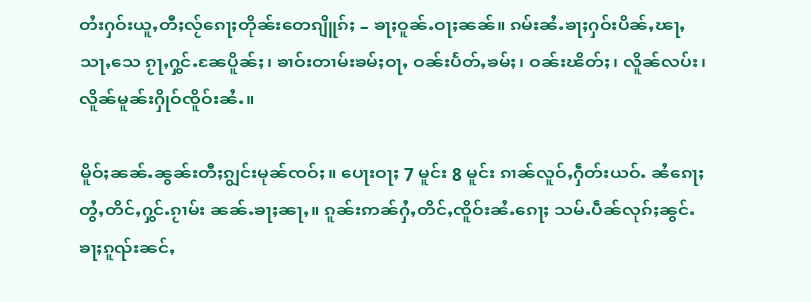တႆးႁဝ်းယူႇတီႈလႂ်ၵေႃႈတိုၼ်းတေၵျိူၵ်ႈ – ၶႃႈဝူၼ်ႉဝႃႈၼၼ်။ ၵမ်းၼႆႉၶႃႈႁဝ်းပိၼ်ႇၽႃႇသႃႇသေ ၵႂႃႇႁွင်ႉၼႄပိူၼ်ႈ၊ ၶၢဝ်းတၢမ်းၶမ်ႈဝႃႇ ဝၼ်းပႅတ်ႇၶမ်ႈ၊ ဝၼ်းၽိတ်ႈ၊ လိူၼ်လပ်း၊ လိူၼ်မူၼ်းႁိုဝ်ၸိူဝ်းၼႆႉ။

မိူဝ်ႈၼၼ်ႉၼွၼ်းတီႈၵျွင်းမုၼ်ၸဝ်ႈ။ ပေႃးဝႃႈ 7 မူင်း 8 မူင်း ၵၢၼ်လူဝ်ႇႁဵတ်းယဝ်ႉ ၼႆၵေႃႈ တွႆႇတိင်ႇႁွင်ႉၵႂၢမ်း ၼၼ်ႉၶႃႈၼႃႇ။ ၵူၼ်းဢၼ်ႁႆႇတိင်ႇၸိူဝ်းၼႆႉၵေႃႈ သမ်ႉပဵၼ်လုၵ်ႈၼွင်ႉၶႃႈၵူၺ်းၼင်ႇ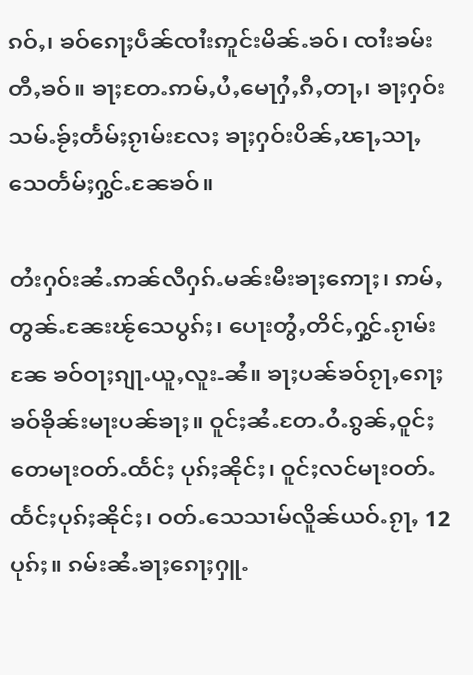ၵဝ်ႇ၊ ၶဝ်ၵေႃႈပဵၼ်ၸၢႆးဢူင်းမိၼ်ႉၶဝ်၊ ၸၢႆးၶမ်းတီႇၶဝ်။ ၶႃႈတႄႉဢမ်ႇပႆႇမေႃႁႆႇၵီႇတႃႇ၊ ၶႃႈႁဝ်းသမ်ႉၶႂ်ႈတႅမ်ႈၵႂၢမ်းလႄႈ ၶႃႈႁဝ်းပိၼ်ႇၽႃႇသႃႇသေတႅမ်ႈႁွင်ႉၼႄၶဝ်။

တႆးႁဝ်းၼႆႉဢၼ်လီႁၵ်ႉမၼ်းမီးၶႃႈဢေႃႈ၊ ဢမ်ႇတွၼ်ႉၼႄးၽႂ်သေပွၵ်ႈ၊ ပေႃးတွႆႇတိင်ႇႁွင်ႉၵႂၢမ်းၼႄ ၶဝ်ဝႃႈၵျႃႉယူႇလူး-ၼႆ။ ၶႃႈပၼ်ၶဝ်ၵႂႃႇၵေႃႈၶဝ်ၶိုၼ်းမႃးပၼ်ၶႃႈ။ ဝူင်ႈၼႆႉတႄႉဝႆႉၵွၼ်ႇဝူင်ႈတေမႃးဝတ်ႉထႅင်ႈ ပုၵ်ႈၼိုင်ႈ၊ ဝူင်ႈလင်မႃးဝတ်ႉထႅင်ႈပုၵ်ႈၼိုင်ႈ၊ ဝတ်ႉသေသၢမ်လိူၼ်ယဝ်ႉၵႂႃႇ 12 ပုၵ်ႈ။ ၵမ်းၼႆႉၶႃႈၵေႃႈႁူႉ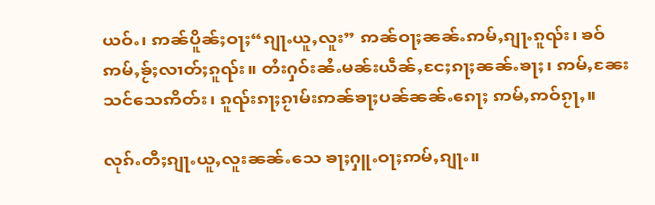ယဝ်ႉ၊ ဢၼ်ပိူၼ်ႈဝႃႈ“ၵျႃႉယူႇလူး” ဢၼ်ဝႃႈၼၼ်ႉဢမ်ႇၵျႃႉၵူၺ်း၊ ၶဝ်ဢမ်ႇၶႂ်ႈလၢတ်ႈၵူၺ်း။ တႆးႁဝ်းၼႆႉမၼ်းယဵၼ်ႇငႄႈၵႃႈၼၼ်ႉၶႃႈ၊ ဢမ်ႇၼႄးသင်သေဢိတ်း၊ ၵူၺ်းၵႃႈၵႂၢမ်းဢၼ်ၶႃႈပၼ်ၼၼ်ႉၵေႃႈ ဢမ်ႇဢဝ်ၵႂႃႇ။

လုၵ်ႉတီႈၵျႃႉယူႇလူးၼၼ်ႉသေ ၶႃႈႁူႉဝႃႈဢမ်ႇၵျႃႉ။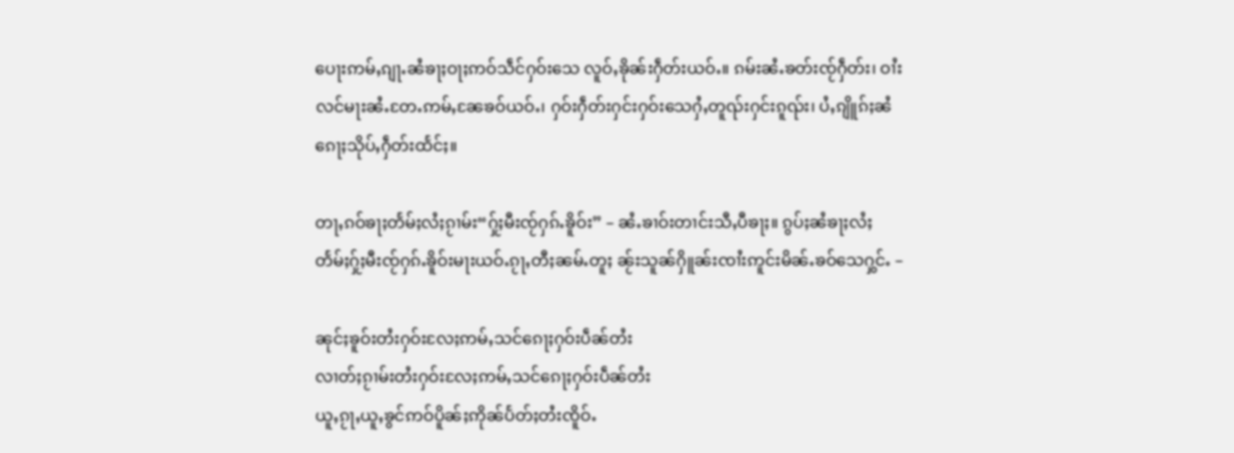ပေႃးဢမ်ႇၵျႃႉၼႆၶႃႈဝႃႈဢဝ်သဵင်ႁဝ်းသေ လူဝ်ႇၶိုၼ်းႁဵတ်းယဝ်ႉ။ ၵမ်းၼႆႉၶတ်းၸႂ်ႁဵတ်း၊ ဝၢႆးလင်မႃးၼႆႉတႄႉဢမ်ႇၼႄၶဝ်ယဝ်ႉ၊ ႁဝ်းႁဵတ်းႁင်းႁဝ်းသေႁႆႇတူၺ်းႁင်းၵူၺ်း၊ ပႆႇၵျိူၵ်ႈၼႆၵေႃႈသိုပ်ႇႁဵတ်းထႅင်ႈ။

တႃႇၵဝ်ၶႃႈတႅမ်ႈလႆႈၵႂၢမ်း“ႁႂ်ႈမီးၸႂ်ႁၵ်ႉၶိူဝ်း” – ၼႆႉၶၢဝ်းတၢင်းသီႇပီၶႃႈ။ ၵွပ်ႈၼႆၶႃႈလႆႈတႅမ်ႈႁႂ်ႈမီးၸႂ်ႁၵ်ႉၶိူဝ်းမႃးယဝ်ႉၵႂႃႇတီႈၼမ်ႉတူႈ ၼႂ်းသူၼ်ႁိူၼ်းၸၢႆးဢူင်းမိၼ်ႉၶဝ်သေႁွင်ႉ –

ၼုင်ႈၶူဝ်းတႆးႁဝ်းလႄႈဢမ်ႇသင်ၵေႃႈႁဝ်းပဵၼ်တႆး
လၢတ်ႈၵႂၢမ်းတႆးႁဝ်းလႄႈဢမ်ႇသင်ၵေႃႈႁဝ်းပဵၼ်တႆး
ယူႇၵႂႃႇယူႇၶွင်ဢဝ်ပိူၼ်ႈဢိုၼ်ပႅတ်ႈတႆးၸိူဝ်ႉ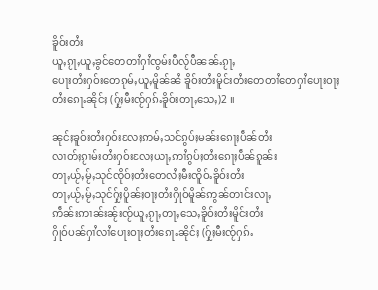ၶိူဝ်းတႆး
ယူႇၵႂႃႇယူႇၶွင်တေတၢႆႁၢႆၸွမ်းပီလႂ်ပီၼၼ်ႉၵႂႃႇ
ပေႃးတႆးႁဝ်းတေၵုမ်ႇယူႇမိူၼ်ၼႆ ၶိူဝ်းတႆးမိူင်းတႆးတေတၢႆတေႁၢႆပေႃးဝႃႈတႆးၵေႃႉၼိုင်ႈ (ႁႂ်ႈမီးၸႂ်ႁၵ်ႉၶိူဝ်းတႃႇသေႇ)2 ။

ၼုင်ႈၶူဝ်းတႆးႁဝ်းလႄႈဢမ်ႇသင်ၵွပ်ႈမၼ်းၵေႃႈပဵၼ်တႆး
လၢတ်ႈၵႂၢမ်းတႆးႁဝ်းလႄႈယႃႇဢၢႆၵွပ်ႈတႆးၵေႃႈပဵၼ်ၵူၼ်း
တႃႇယႂ်ႇမႂ်ႇသုင်ၸိုဝ်ႈတႆးတေလႆႈမီးၸိူဝ်ႉၶိူဝ်းတႆး
တႃႇယႂ်ႇမႂ်ႇသုင်ႁႂ်ႈပိူၼ်ႈဝႃႈတႆးႁိုဝ်မိူၼ်ဢွၼ်တၢင်းလႃႇ
ဢဵၼ်းဢၢၼ်းၼႂ်းၸႂ်ယူႇၵႂႃႇတႃႇသေႇၶိူဝ်းတႆးမိူင်းတႆး
ႁိုဝ်ပၼ်ႁၢႆလၢႆပေႃးဝႃႈတႆးၵေႃႉၼိုင်ႈ (ႁႂ်ႈမီးၸႂ်ႁၵ်ႉ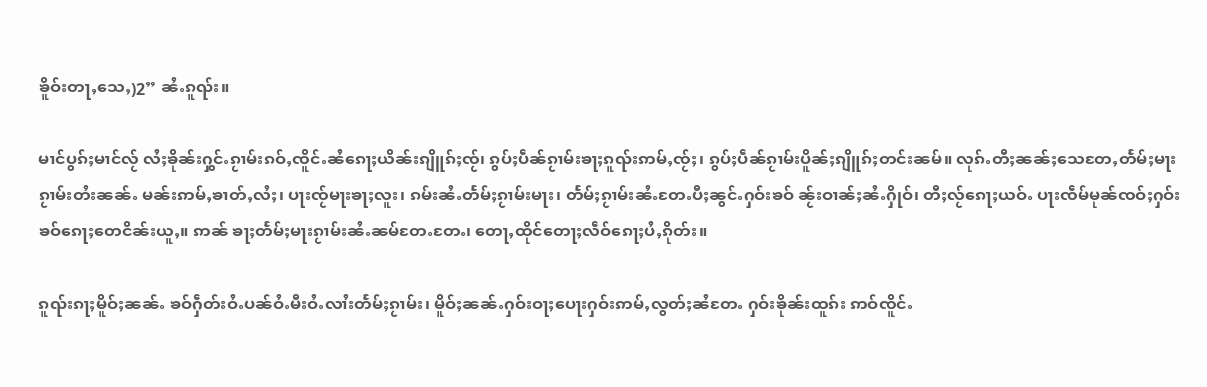ၶိူဝ်းတႃႇသေႇ)2” ၼႆႉၵူၺ်း။

မၢင်ပွၵ်ႈမၢင်လႂ် လႆႈၶိုၼ်းႁွင်ႉၵႂၢမ်းၵဝ်ႇၸိူင်ႉၼႆၵေႃႈယိၼ်းၵျိူၵ်ႈၸႂ်၊ ၵွပ်ႈပဵၼ်ၵႂၢမ်းၶႃႈၵူၺ်းဢမ်ႇၸႂ်ႈ၊ ၵွပ်ႈပဵၼ်ၵႂၢမ်းပိူၼ်ႈၵျိူၵ်ႈတင်းၼမ်။ လုၵ်ႉတီႈၼၼ်ႈသေတႄႇတႅမ်ႈမႃးၵႂၢမ်းတႆးၼၼ်ႉ မၼ်းဢမ်ႇၶၢတ်ႇလႆႈ၊ ပႃးၸႂ်မႃးၶႃႈလူး၊ ၵမ်းၼႆႉတႅမ်ႈၵႂၢမ်းမႃး၊ တႅမ်ႈၵႂၢမ်းၼႆႉတႄႉပီႈၼွင်ႉႁဝ်းၶဝ် ၼႂ်းဝၢၼ်ႈၼႆႉႁိုဝ်၊ တီႈလႂ်ၵေႃႈယဝ်ႉ ပႃးၸဵမ်မုၼ်ၸဝ်ႈႁဝ်းၶဝ်ၵေႃႈတေငိၼ်းယူႇ။ ဢၼ် ၶႃႈတႅမ်ႈမႃးၵႂၢမ်းၼႆႉၼမ်တႄႉတႄႉ၊ တေႃႇထိုင်တေႃႈလဵဝ်ၵေႃႈပႆႇၵိုတ်း။

ၵူၺ်းၵႃႈမိူဝ်ႈၼၼ်ႉ ၶဝ်ႁဵတ်းဝႆႉပၼ်ဝႆႉမီးဝႆႉလၢႆးတႅမ်ႈၵႂၢမ်း၊ မိူဝ်ႈၼၼ်ႉႁဝ်းဝႃႈပေႃးႁဝ်းဢမ်ႇလွတ်ႈၼႆတႄႉ ႁဝ်းၶိုၼ်းထူၵ်း ဢဝ်ၸိူင်ႉ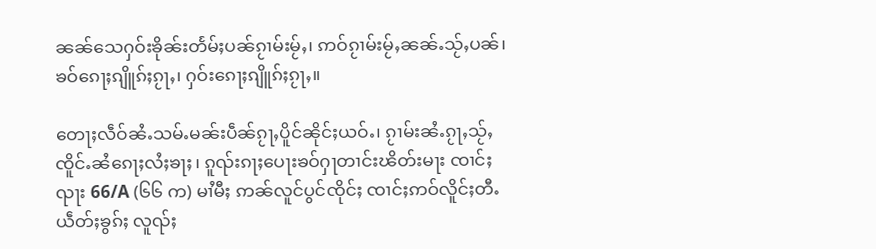ၼၼ်သေႁဝ်းၶိုၼ်းတႅမ်ႈပၼ်ၵႂၢမ်းမႂ်ႇ၊ ဢဝ်ၵႂၢမ်းမႂ်ႇၼၼ်ႉသႂ်ႇပၼ်၊ ၶဝ်ၵေႃႈၵျိူၵ်ႈၵႂႃႇ၊ ႁဝ်းၵေႃႈၵျိူၵ်ႈၵႂႃႇ။

တေႃႈလဵဝ်ၼႆႉသမ်ႉမၼ်းပဵၼ်ၵႂႃႇပိူင်ၼိုင်ႈယဝ်ႉ၊ ၵႂၢမ်းၼႆႉၵႂႃႇသႂ်ႇၸိူင်ႉၼႆၵေႃႈလႆႈၶႃႈ၊ ၵူၺ်းၵႃႈပေႃးၶဝ်ႁႃတၢင်းၽိတ်းမႃး ၸၢင်ႈၺႃး 66/A (၆၆ က) မၢႆမီႈ ဢၼ်လူင်ပွင်ၸိုင်ႈ ၸၢင်ႈဢဝ်လိူင်ႈတီႉ ယဵတ်ႈၶွၵ်ႈ လူၺ်ႈ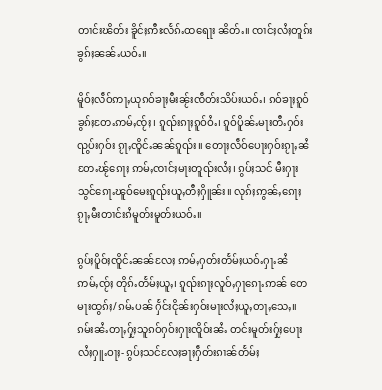တၢင်းၽိတ်း ၶိူင်ႈဢီႊလႅၵ်ႉထရေႃး ၼိတ်ႉ။ ၸၢင်ႈလႆႈတူၵ်းၶွၵ်ႈၼၼ်ႉယဝ်ႉ။

မိူဝ်ႈလဵဝ်ဢႃႇယုၵဝ်ၶႃႈမီးၼႂ်းၸဵတ်းသိပ်းယဝ်ႉ၊ ၵဝ်ၶႃႈၵူဝ်ၶွၵ်ႈတႄႉဢမ်ႇၸႂ်ႈ၊ ၵူၺ်းၵႃႈၵူဝ်ဝႆႉ၊ ၵူဝ်ပိူၼ်ႉမႃးတီႉႁဝ်းၺွပ်းႁဝ်း ၵႂႃႇၸိူင်ႉၼၼ်ၵူၺ်း။ တေႃႈလဵဝ်ပေႃးႁဝ်းၵႂႃႇၼႆတႄႉၽႂ်ၵေႃႈ ဢမ်ႇၸၢင်ႈမႃးတူၺ်းလႆႈ၊ ၵွပ်ႈသင် မီးႁႃးသွင်ၵေႃႉၽူဝ်မေးၵူၺ်းယူႇတီႈႁိူၼ်း။ လုၵ်ႈဢွၼ်ႇၵေႃႈ ၵႂႃႇမီးတၢင်းၵႆမူတ်းမူတ်းယဝ်ႉ။

ၵွပ်ႈပိူဝ်ႈၸိူင်ႉၼၼ်လႄႈ ဢမ်ႇႁတ်းတႅမ်ႈယဝ်ႉႁႃႉၼႆဢမ်ႇၸႂ်ႈ တိုၵ်ႉတႅမ်ႈယူႇ၊ ၵူၺ်းၵႃႈလူဝ်ႇႁႃၵေႃႉဢၼ် တေမႃးထွၵ်ႈ/ၵမ်ႉပၼ် ႁႅင်းငိုၼ်းႁဝ်းမႃးလႆႈယူႇတႃႇသေႇ။ ၵမ်းၼႆႉတႃႇႁႂ်ႈသူၵဝ်ႁဝ်းႁႃးၸိူဝ်းၼႆႉ တင်းမူတ်းႁႂ်ႈပေႃးလႆႈႁူႉဝႃႈ- ၵွပ်ႈသင်လႄႈၶႃႈႁဵတ်းၵၢၼ်တႅမ်ႈ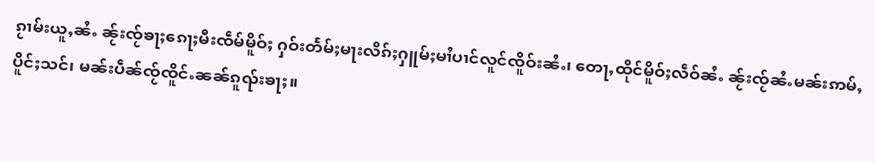ၵႂၢမ်းယူႇၼႆႉ ၼႂ်းၸႂ်ၶႃႈၵေႃႈမီးၸဵမ်မိူဝ်ႈ ႁဝ်းတႅမ်ႈမႃးလိၵ်ႈႁူမ်ႈမၢႆပၢင်လူင်ၸိူဝ်းၼႆႉ၊ တေႃႇထိုင်မိူဝ်ႈလဵဝ်ၼႆႉ ၼႂ်းၸႂ်ၼႆႉမၼ်းဢမ်ႇပိူင်ႈသင်၊ မၼ်းပဵၼ်ၸႂ်ၸိူင်ႉၼၼ်ၵူၺ်းၶႃႈ။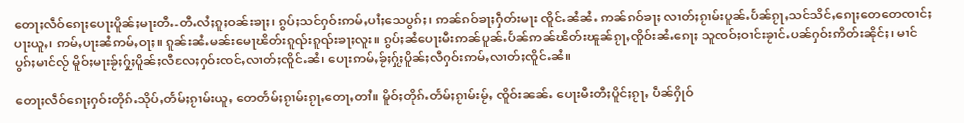တေႃႈလဵဝ်ၵေႃႈပေႃးပိူၼ်ႈမႃးတီႉ-တီႉလႆႈၵူႈဝၼ်းၶႃႈ၊ ၵွပ်ႈသင်ႁဝ်းဢမ်ႇပၢႆႈသေပွၵ်ႈ၊ ဢၼ်ၵဝ်ၶႃႈႁဵတ်းမႃး ၸိူင်ႉၼႆၼႆႉ ဢၼ်ၵဝ်ၶႃႈ လၢတ်ႈၵႂၢမ်းပူၼ်ႉပႅၼ်ၵႂႃႇသင်သိင်ႇၵေႃႈတေတေၸၢင်ႈပႃးယူႇ၊ ဢမ်ႇပႃးၼႆဢမ်ႇဝႃႈ။ ၵူၼ်းၼႆႉမၼ်းမေႃၽိတ်းၵူၺ်းၵူၺ်းၶႃႈလူး။ ၵွပ်ႈၼႆပေႃးမီးဢၼ်ပူၼ်ႉပႅၼ်ဢၼ်ၽိတ်းၽူၼ်ၵႂႃႇၸိူဝ်းၼႆႉၵေႃႈ သူၸဝ်ႈဝၢင်းၶႂၢင်ႉပၼ်ႁဝ်းဢိတ်းၼိုင်ႈ၊ မၢင်ပွၵ်ႈမၢင်လႂ် မိူဝ်ႈမႃးၶႂ်ႈႁႂ်ႈပိူၼ်ႈလီလႄႈႁဝ်းၸင်ႇလၢတ်ႈၸိူင်ႉၼႆ၊ ပေႃးဢမ်ႇၶႂ်ႈႁႂ်ႈပိူၼ်ႈလီႁဝ်းဢမ်ႇလၢတ်ႈၸိူင်ႉၼႆ။

တေႃႈလဵဝ်ၵေႃႈႁဝ်းတိုၵ်ႉသိုပ်ႇတႅမ်ႈၵႂၢမ်းယူႇ တေတႅမ်ႈၵႂၢမ်းၵႂႃႇတေႃႇတၢႆ။ မိူဝ်ႈတိုၵ်ႉတႅမ်ႈၵႂၢမ်းမႂ်ႇ ၸိူဝ်းၼၼ်ႉ ပေႃးမီးတီႈပိူင်ႈၵႂႃႇ ပဵၼ်ႁိုဝ်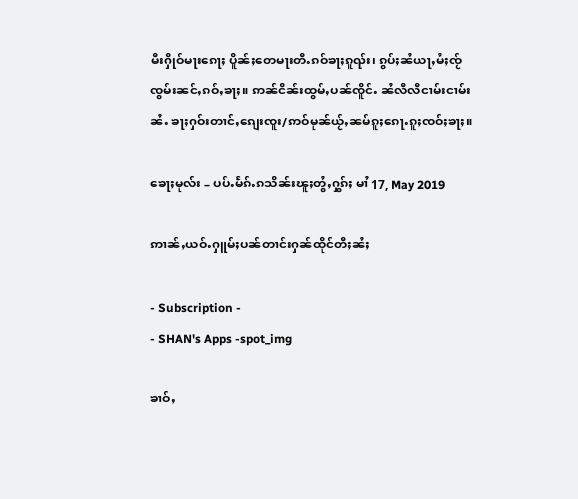မီးႁိုဝ်မႃးၵေႃႈ ပိူၼ်ႈတေမႃးတီႉၵဝ်ၶႃႈၵူၺ်း၊ ၵွပ်ႈၼႆယႃႇမႆႈၸႂ်ၸွမ်းၼင်ႇၵဝ်ႇၶႃႈ။ ဢၼ်ငိၼ်းထွမ်ႇပၼ်ၸိူင်ႉ ၼႆလီလီငၢမ်းငၢမ်းၼႆႉ ၶႃႈႁဝ်းတၢင်ႇၵျေးၸူး/ဢဝ်မုၼ်ယႂ်ႇၼမ်ၵူႈၵေႃႉၵူႈၸဝ်ႈၶႃႈ။

ၶေႃႈမုလ်း – ပပ်ႉမႅၵ်ႉၵသိၼ်းၽူႈတွႆႇႁွၵ်ႈ မၢႆ 17, May 2019

ဢၢၼ်ႇယဝ်ႉႁူမ်ႈပၼ်တၢင်းႁၼ်ထိုင်တီႈၼႆႈ

- Subscription -
- SHAN's Apps -spot_img

ၶၢဝ်ႇ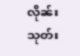လိုၼ်းသုတ်း